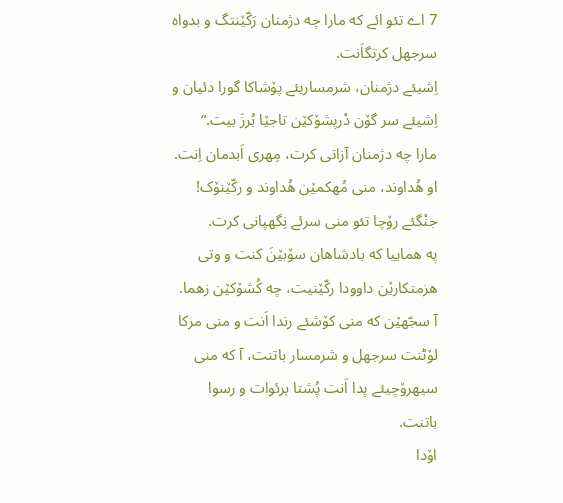7 اے تئو ائے که مارا چه دژمنان رَکّێنتگ و بدواه سرجهل کرتگاَنت.
اِشیئے دژمنان، شرمساریئے پۆشاکا گورا دئیان و اِشیئے سر گۆن دْرپشۆکێن تاجێا بُرزَ بیت.“
مارا چه دژمنان آزاتی کرت، مِهری اَبدمان اِنت.
او هُداوند، منی مُهکمێن هُداوند و رکّێنۆک! جنْگئے رۆچا تئو منی سرئے نِگهپانی کرت.
په هماییا که بادشاهان سۆبێنَ کنت و وتی هزمتکارێن داوودا رکّێنیت، چه کُشۆکێن زهما.
آ سجّهێن که منی کۆشئے رندا اَنت و منی مرکا لۆٹنت سرجهل و شرمسار باتنت، آ که منی سیهرۆچیئے پدا اَنت پُشتا برئوات و رسوا باتنت.
اۆدا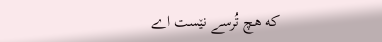که هچ تُرسے نێست اے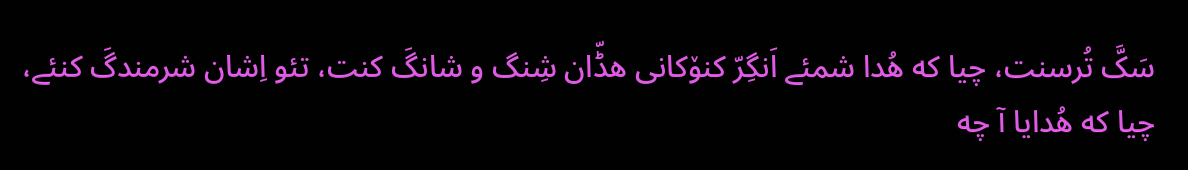سَکَّ تُرسنت، چیا که هُدا شمئے اَنگِرّ کنۆکانی هڈّان شِنگ و شانگَ کنت، تئو اِشان شرمندگَ کنئے، چیا که هُدایا آ چه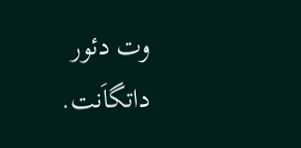وت دئور داتگاَنت.